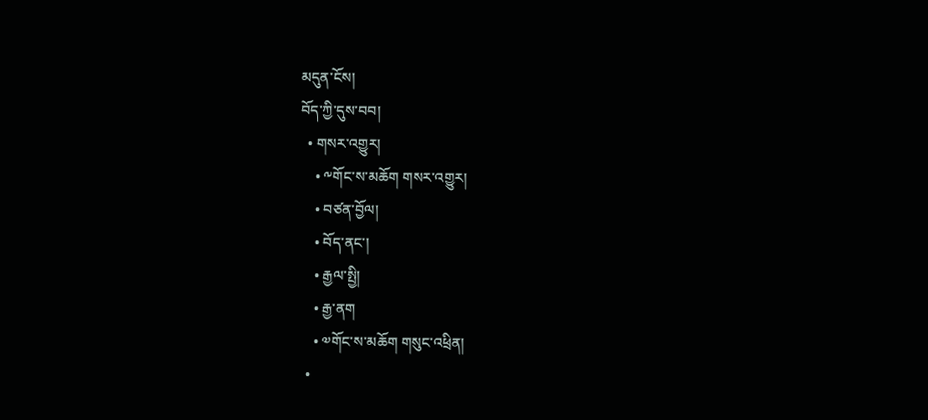མདུན་ངོས།
བོད་ཀྱི་དུས་བབ།
  • གསར་འགྱུར།
    • ༸གོང་ས་མཆོག གསར་འགྱུར།
    • བཙན་བྱོལ།
    • བོད་ནང་།
    • རྒྱལ་སྤྱི།
    • རྒྱ་ནག
    • ༧གོང་ས་མཆོག གསུང་འཕྲིན།
  •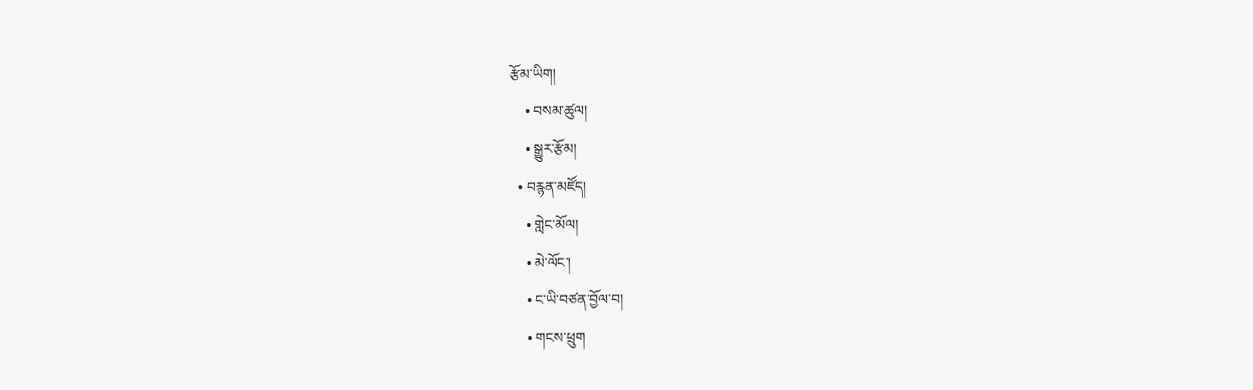རྩོམ་ཡིག།
    • བསམ་ཚུལ།
    • སྒྱུར་རྩོམ།
  • བརྙན་མཛོད།
    • གླེང་མོལ།
    • མེ་ལོང་།
    • ང་ཡི་བཙན་བྱོལ་བ།
    • གངས་ཕྲུག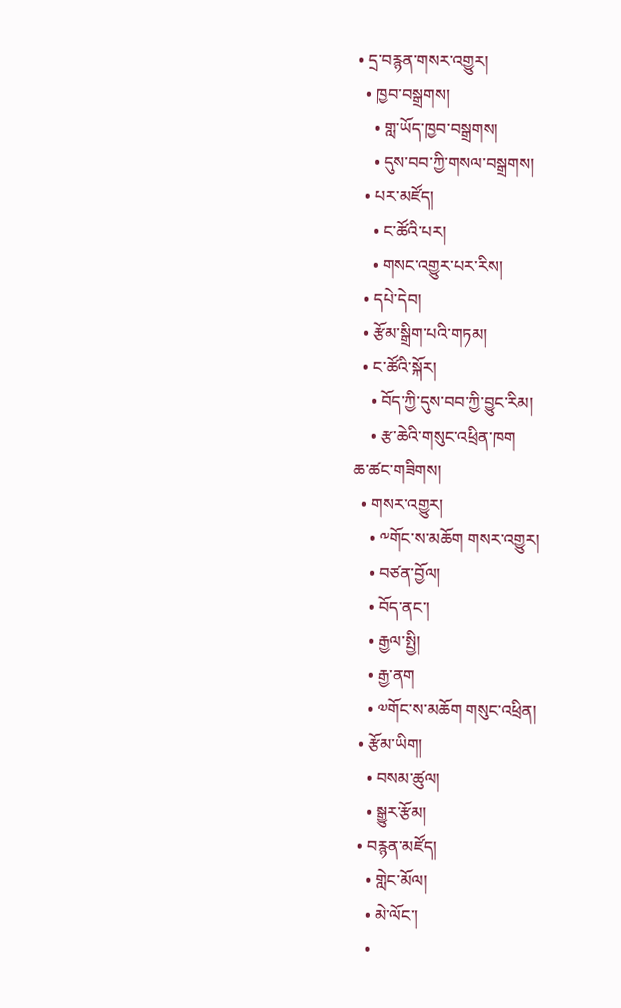• དྲ་བརྙན་གསར་འགྱུར།
  • ཁྱབ་བསྒྲགས།
    • གླ་ཡོད་ཁྱབ་བསྒྲགས།
    • དུས་བབ་ཀྱི་གསལ་བསྒྲགས།
  • པར་མཛོད།
    • ང་ཚོའི་པར།
    • གསང་འགྱུར་པར་རིས།
  • དཔེ་དེབ།
  • རྩོམ་སྒྲིག་པའི་གཏམ།
  • ང་ཚོའི་སྐོར།
    • བོད་ཀྱི་དུས་བབ་ཀྱི་བྱུང་རིམ།
    • རྩ་ཆེའི་གསུང་འཕྲིན་ཁག
ཆ་ཚང་གཟིགས།
  • གསར་འགྱུར།
    • ༸གོང་ས་མཆོག གསར་འགྱུར།
    • བཙན་བྱོལ།
    • བོད་ནང་།
    • རྒྱལ་སྤྱི།
    • རྒྱ་ནག
    • ༧གོང་ས་མཆོག གསུང་འཕྲིན།
  • རྩོམ་ཡིག།
    • བསམ་ཚུལ།
    • སྒྱུར་རྩོམ།
  • བརྙན་མཛོད།
    • གླེང་མོལ།
    • མེ་ལོང་།
    •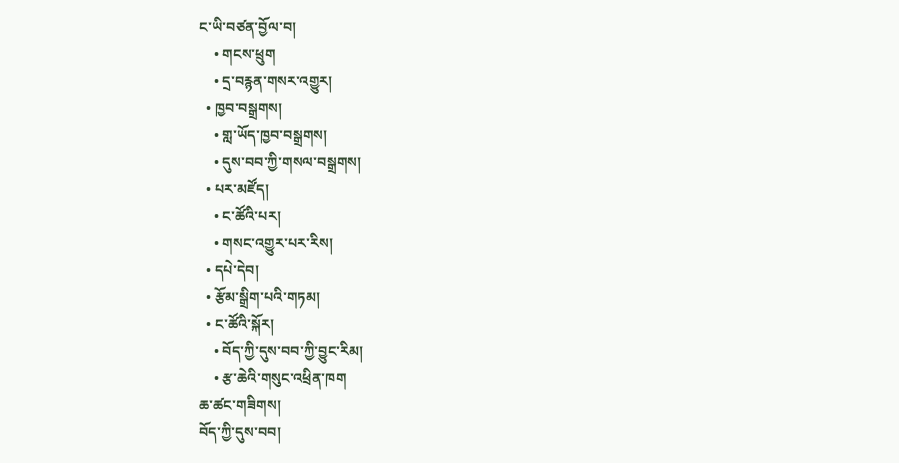ང་ཡི་བཙན་བྱོལ་བ།
    • གངས་ཕྲུག
    • དྲ་བརྙན་གསར་འགྱུར།
  • ཁྱབ་བསྒྲགས།
    • གླ་ཡོད་ཁྱབ་བསྒྲགས།
    • དུས་བབ་ཀྱི་གསལ་བསྒྲགས།
  • པར་མཛོད།
    • ང་ཚོའི་པར།
    • གསང་འགྱུར་པར་རིས།
  • དཔེ་དེབ།
  • རྩོམ་སྒྲིག་པའི་གཏམ།
  • ང་ཚོའི་སྐོར།
    • བོད་ཀྱི་དུས་བབ་ཀྱི་བྱུང་རིམ།
    • རྩ་ཆེའི་གསུང་འཕྲིན་ཁག
ཆ་ཚང་གཟིགས།
བོད་ཀྱི་དུས་བབ།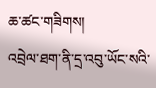ཆ་ཚང་གཟིགས།
འབྲེལ་ཐག་ནི་དྲ་འབུ་ཡོང་སའི་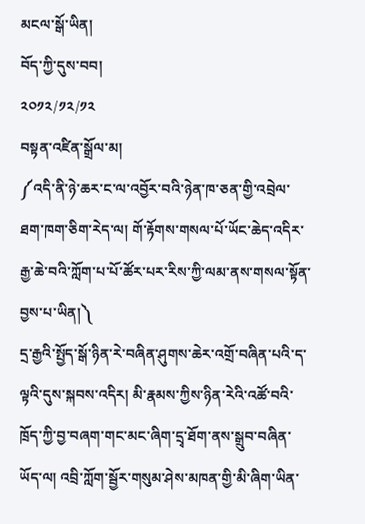མངལ་སྒོ་ཡིན།
བོད་ཀྱི་དུས་བབ།
༢༠༡༢/༡༢/༡༢
བསྟན་འཛིན་སྒྲོལ་མ།
༼འདི་ནི་ཉེ་ཆར་ང་ལ་འབྱོར་བའི་ཉེན་ཁ་ཅན་གྱི་འབྲེལ་ཐག་ཁག་ཅིག་རེད་ལ། གོ་རྟོགས་གསལ་པོ་ཡོང་ཆེད་འདིར་རྒྱ་ཆེ་བའི་ཀློག་པ་པོ་ཚོར་པར་རིས་ཀྱི་ལམ་ནས་གསལ་སྟོན་བྱས་པ་ཡིན།༽
དྲ་རྒྱའི་སྤྱོད་སྒོ་ཉིན་རེ་བཞིན་ཤུགས་ཆེར་འགྲོ་བཞིན་པའི་ད་ལྟའི་དུས་སྐབས་འདིར། མི་རྣམས་ཀྱིས་ཉིན་རེའི་འཚོ་བའི་ཁྲོད་ཀྱི་བྱ་བཞག་གང་མང་ཞིག་དྲྭ་ཐོག་ནས་སྒྲུབ་བཞིན་ཡོད་ལ། འབྲི་ཀློག་སྦྱོར་གསུམ་ཤེས་མཁན་གྱི་མི་ཞིག་ཡིན་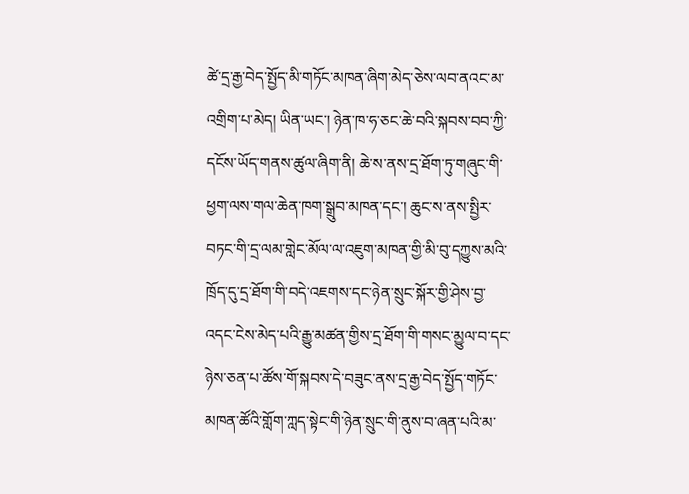ཚེ་དྲ་རྒྱ་བེད་སྤྱོད་མི་གཏོང་མཁན་ཞིག་མེད་ཅེས་ལབ་ནའང་མ་འགྲིག་པ་མེད། ཡིན་ཡང་། ཉེན་ཁ་ཧ་ཅང་ཆེ་བའི་སྐབས་བབ་ཀྱི་དངོས་ཡོད་གནས་ཚུལ་ཞིག་ནི། ཆེ་ས་ནས་དྲ་ཐོག་ཏུ་གཞུང་གི་ཕྱག་ལས་གལ་ཆེན་ཁག་སྒྲུབ་མཁན་དང་། ཆུང་ས་ནས་སྤྱིར་བཏང་གི་དྲ་ལམ་གླེང་མོལ་ལ་འཇུག་མཁན་གྱི་མི་བུ་དཀྱུས་མའི་ཁྲོད་དུ་དྲ་ཐོག་གི་བདེ་འཇགས་དང་ཉེན་སྲུང་སྐོར་གྱི་ཤེས་བྱ་འདང་ངེས་མེད་པའི་རྒྱུ་མཚན་གྱིས་དྲ་ཐོག་གི་གསང་མྱུལ་བ་དང་ཉེས་ཅན་པ་ཚོས་གོ་སྐབས་དེ་བཟུང་ནས་དྲ་རྒྱ་བེད་སྤྱོད་གཏོང་མཁན་ཚོའི་གློག་ཀླད་སྟེང་གི་ཉེན་སྲུང་གི་ནུས་བ་ཞན་པའི་མ་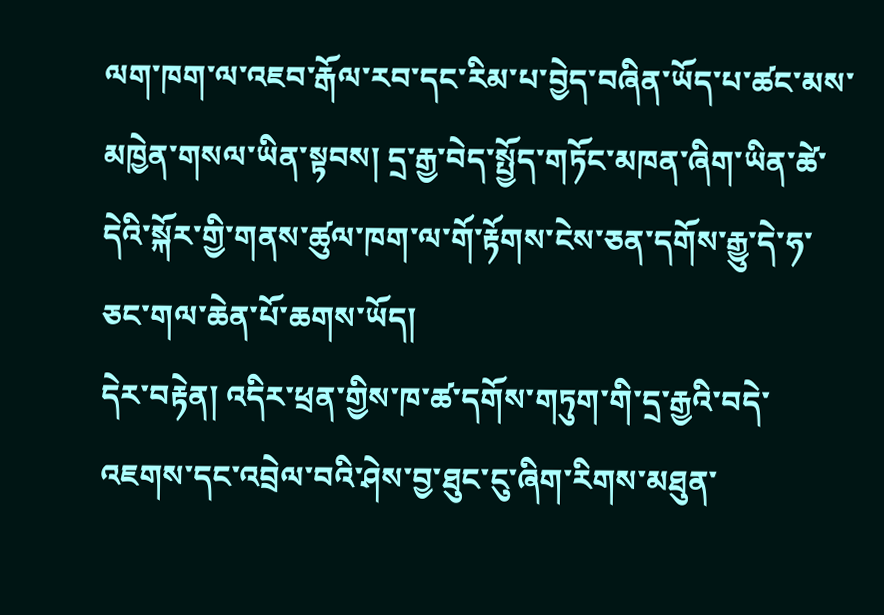ལག་ཁག་ལ་འཇབ་རྒོལ་རབ་དང་རིམ་པ་བྱེད་བཞིན་ཡོད་པ་ཚང་མས་མཁྱེན་གསལ་ཡིན་སྟབས། དྲ་རྒྱ་བེད་སྤྱོད་གཏོང་མཁན་ཞིག་ཡིན་ཚེ་དེའི་སྐོར་གྱི་གནས་ཚུལ་ཁག་ལ་གོ་རྟོགས་ངེས་ཅན་དགོས་རྒྱུ་དེ་ཧ་ཅང་གལ་ཆེན་པོ་ཆགས་ཡོད།
དེར་བརྟེན། འདིར་ཕྲན་གྱིས་ཁ་ཚ་དགོས་གཏུག་གི་དྲ་རྒྱའི་བདེ་འཇགས་དང་འབྲེལ་བའི་ཤེས་བྱ་ཐུང་ངུ་ཞིག་རིགས་མཐུན་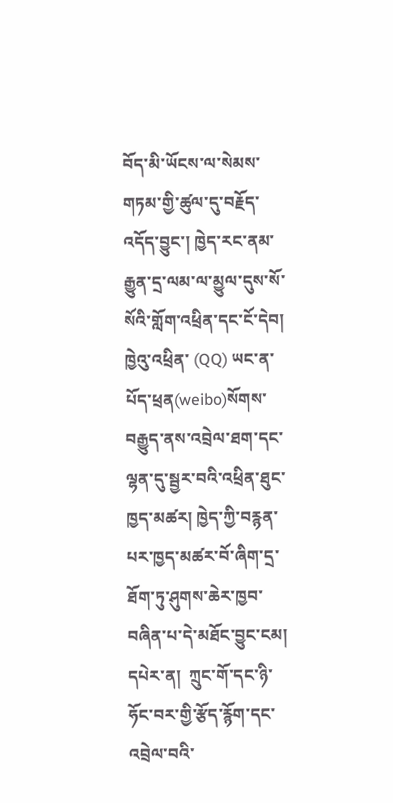བོད་མི་ཡོངས་ལ་སེམས་གཏམ་གྱི་ཚུལ་དུ་བརྗོད་འདོད་བྱུང་། ཁྱེད་རང་ནམ་རྒྱུན་དྲ་ལམ་ལ་མྱུལ་དུས་སོ་སོའི་གློག་འཕྲིན་དང་ངོ་དེབ། ཁྱེའུ་འཕྲིན་ (QQ) ཡང་ན་པོད་ཕྲན(weibo)སོགས་བརྒྱུད་ནས་འབྲེལ་ཐག་དང་ལྷན་དུ་སྦྱར་བའི་འཕྲིན་ཐུང་ཁྱད་མཚར། ཁྱེད་ཀྱི་བརྙན་པར་ཁྱད་མཚར་བོ་ཞིག་དྲ་ཐོག་ཏུ་ཤུགས་ཆེར་ཁྱབ་བཞིན་པ་དེ་མཐོང་བྱུང་ངམ། དཔེར་ན།  ཀྲུང་གོ་དང་ཉི་ཧོང་བར་གྱི་རྩོད་རྙོག་དང་འབྲེལ་བའི་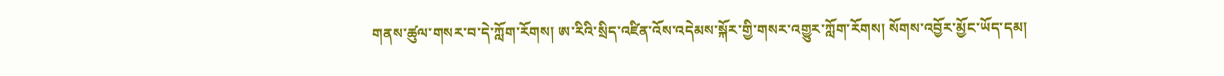གནས་ཚུལ་གསར་བ་དེ་ཀློག་རོགས། ཨ་རིའི་སྲིད་འཛིན་འོས་འདེམས་སྐོར་གྱི་གསར་འགྱུར་ཀློག་རོགས། སོགས་འབྱོར་མྱོང་ཡོད་དམ།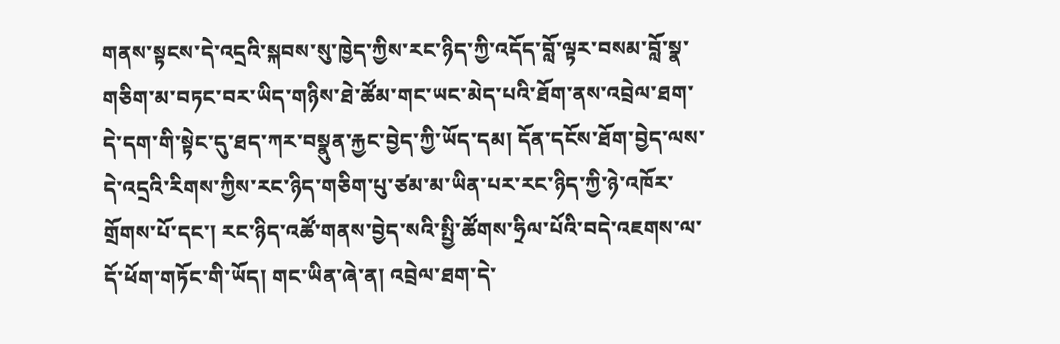གནས་སྟངས་དེ་འདྲའི་སྐབས་སུ་ཁྱེད་ཀྱིས་རང་ཉིད་ཀྱི་འདོད་བློ་ལྟར་བསམ་བློ་སྣ་གཅིག་མ་བཏང་བར་ཡིད་གཉིས་ཐེ་ཚོམ་གང་ཡང་མེད་པའི་ཐོག་ནས་འབྲེལ་ཐག་དེ་དག་གི་སྟེང་དུ་ཐད་ཀར་བསྣུན་རྐྱང་བྱེད་ཀྱི་ཡོད་དམ། དོན་དངོས་ཐོག་བྱེད་ལས་དེ་འདྲའི་རིགས་ཀྱིས་རང་ཉིད་གཅིག་པུ་ཙམ་མ་ཡིན་པར་རང་ཉིད་ཀྱི་ཉེ་འཁོར་གྲོགས་པོ་དང་། རང་ཉིད་འཚོ་གནས་བྱེད་སའི་སྤྱི་ཚོགས་ཧྲིལ་པོའི་བདེ་འཇགས་ལ་དོ་ཕོག་གཏོང་གི་ཡོད། གང་ཡིན་ཞེ་ན། འབྲེལ་ཐག་དེ་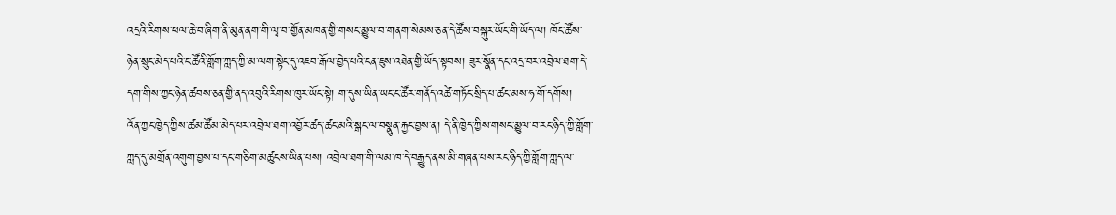འདྲའི་རིགས་ཕལ་ཆེ་བ་ཞིག་ནི་མུན་ནག་གི་ལྭ་བ་གྱོན་མཁན་གྱི་གསང་མྱུལ་བ་གནག་སེམས་ཅན་དེ་ཚོས་བསྐུར་ཡོང་གི་ཡོད་ལ། ཁོང་ཚོས་ཉེན་སྲུང་མེད་པའི་ང་ཚོའི་གློག་ཀླད་ཀྱི་མ་ལག་སྟེང་དུ་འཇབ་རྒོལ་བྱེད་པའི་ངན་ཇུས་འཐེན་གྱི་ཡོད་སྟབས། ཟུར་སྣོན་དང་འདྲ་བར་འབྲེལ་ཐག་དེ་དག་གིས་ཀྱང་ཉེན་ཚབས་ཅན་གྱི་ནད་འབུའི་རིགས་ཁུར་ཡོང་སྟེ། ག་དུས་ཡིན་ཡང་ང་ཚོར་གནོད་འཚེ་གཏོང་སྲིད་པ་ཚང་མས་ཧ་གོ་དགོས།
འོན་ཀྱང་ཁྱེད་ཀྱིས་ཚམ་ཚོམ་མེད་པར་འབྲེལ་ཐག་འབྱོར་ཚད་ཚང་མའི་སྒང་ལ་བསྣུན་རྐྱང་བྱས་ན། དེ་ནི་ཁྱེད་ཀྱིས་གསང་མྱུལ་བ་རང་ཉིད་ཀྱི་གློག་ཀླད་དུ་མགྲོན་འགུག་བྱས་པ་དང་གཅིག་མཚུངས་ཡིན་པས། འབྲེལ་ཐག་གི་ལམ་ཁ་དེ་བརྒྱུད་ནས་མི་གཞན་པས་རང་ཉིད་ཀྱི་གློག་ཀླད་ལ་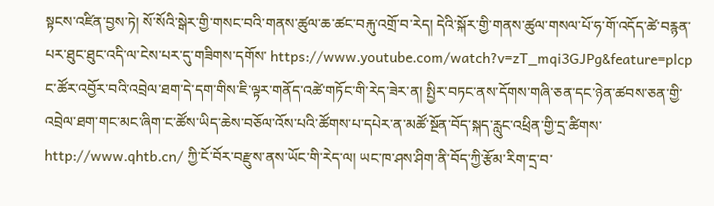སྟངས་འཛིན་བྱས་ཏེ། སོ་སོའི་སྒེར་གྱི་གསང་བའི་གནས་ཚུལ་ཆ་ཚང་བརྐུ་འགྲོ་བ་རེད། དེའི་སྐོར་གྱི་གནས་ཚུལ་གསལ་པོ་ཧ་གོ་འདོད་ཚེ་བརྙན་པར་ཐུང་ཐུང་འདི་ལ་ངེས་པར་དུ་གཟིགས་དགོས་ https://www.youtube.com/watch?v=zT_mqi3GJPg&feature=plcp
ང་ཚོར་འབྱོར་བའི་འབྲེལ་ཐག་དེ་དག་གིས་ཇི་ལྟར་གནོད་འཚེ་གཏོང་གི་རེད་ཟེར་ན། སྤྱིར་བཏང་ནས་དོགས་གཞི་ཅན་དང་ཉེན་ཚབས་ཅན་གྱི་འབྲེལ་ཐག་གང་མང་ཞིག་ང་ཚོས་ཡིད་ཆེས་བཅོལ་འོས་པའི་ཚོགས་པ་དཔེར་ན་མཚོ་སྔོན་བོད་སྐད་རླུང་འཕྲིན་གྱི་དྲ་ཚིགས་ http://www.qhtb.cn/ ཀྱི་ངོ་བོར་བརྫུས་ནས་ཡོང་གི་རེད་ལ། ཡང་ཁ་ཤས་ཤིག་ནི་བོད་ཀྱི་རྩོམ་རིག་དྲ་བ་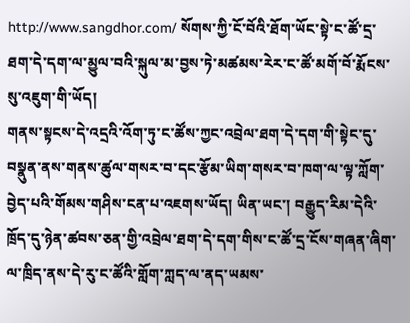http://www.sangdhor.com/ སོགས་ཀྱི་ངོ་བོའི་ཐོག་ཡོང་སྟེ་ང་ཚོ་དྲ་ཐག་དེ་དག་ལ་མྱུལ་བའི་སྐུལ་མ་བྱས་ཏེ་མཚམས་རེར་ང་ཚོ་མགོ་བོ་རྨོངས་སུ་འཇུག་གི་ཡོད།
གནས་སྟངས་དེ་འདྲའི་འོག་ཏུ་ང་ཚོས་ཀྱང་འབྲེལ་ཐག་དེ་དག་གི་སྟེང་དུ་བསྣུན་ནས་གནས་ཚུལ་གསར་བ་དང་རྩོམ་ཡིག་གསར་བ་ཁག་ལ་ལྟ་ཀློག་བྱེད་པའི་གོམས་གཤིས་ངན་པ་འཇགས་ཡོད། ཡིན་ཡང་། བརྒྱུད་རིམ་དེའི་ཁྲོད་དུ་ཉེན་ཚབས་ཅན་གྱི་འབྲེལ་ཐག་དེ་དག་གིས་ང་ཚོ་དྲ་ངོས་གཞན་ཞིག་ལ་ཁྲིད་ནས་དེ་རུ་ང་ཚོའི་གློག་ཀླད་ལ་ནད་ཡམས་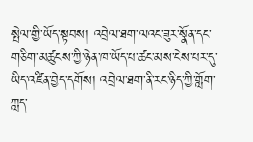སྤེལ་གྱི་ཡོད་སྟབས། འབྲེལ་ཐག་ལའང་ཟུར་སྣོན་དང་གཅིག་མཚུངས་ཀྱི་ཉེན་ཁ་ཡོད་པ་ཚང་མས་ངེས་པར་དུ་ཡིད་འཛིན་བྱེད་དགོས། འབྲེལ་ཐག་ནི་རང་ཉིད་ཀྱི་གློག་ཀླད་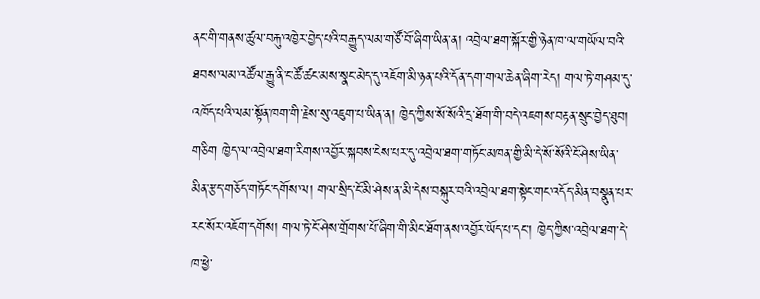ནང་གི་གནས་ཚུལ་བརྐུ་འཁྱེར་བྱེད་པའི་བརྒྱུད་ལམ་གཙོ་བོ་ཞིག་ཡིན་ན། འབྲེལ་ཐག་སྐོར་གྱི་ཉེན་ཁ་ལ་གཡོལ་བའི་ཐབས་ལམ་འཚོལ་རྒྱུ་ནི་ང་ཚོ་ཚང་མས་སྣང་མེད་དུ་འཇོག་མི་ཉན་པའི་དོན་དག་གལ་ཆེན་ཞིག་རེད། གལ་ཏེ་གཤམ་དུ་འཁོད་པའི་ལམ་སྟོན་ཁག་གི་རྗེས་སུ་འཇུག་པ་ཡིན་ན། ཁྱེད་ཀྱིས་སོ་སོའི་དྲ་ཐོག་གི་བདེ་འཇགས་བརྟན་སྲུང་བྱེད་ཐུབ།
གཅིག ཁྱེད་ལ་འབྲེལ་ཐག་རིགས་འབྱོར་སྐབས་ངེས་པར་དུ་འབྲེལ་ཐག་གཏོང་མཁན་གྱི་མི་དེ་སོ་སོའི་ངོ་ཤེས་ཡིན་མིན་རྩད་གཅོད་གཏོང་དགོས་ལ། གལ་སྲིད་ངོ་མི་ཤེས་ན་མི་དེས་བསྐུར་བའི་འབྲེལ་ཐག་སྟེང་གང་འདོད་མིན་བསྣུན་པར་རང་སོར་འཇོག་དགོས། གལ་ཏེ་ངོ་ཤེས་གྲོགས་པོ་ཞིག་གི་མིང་ཐོག་ནས་འབྱོར་ཡོད་པ་དང་། ཁྱེད་ཀྱིས་འབྲེལ་ཐག་དེ་ཁ་ཕྱེ་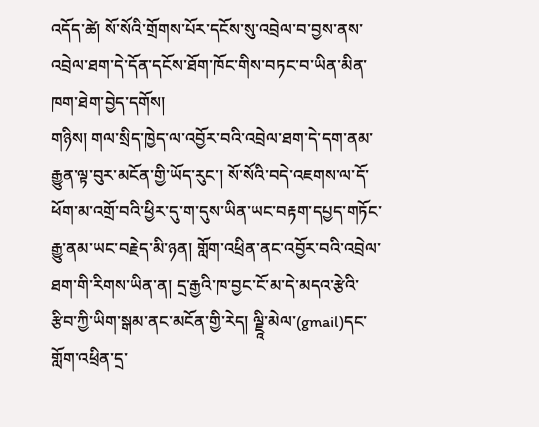འདོད་ཚེ། སོ་སོའི་གྲོགས་པོར་དངོས་སུ་འབྲེལ་བ་བྱས་ནས་འབྲེལ་ཐག་དེ་དོན་དངོས་ཐོག་ཁོང་གིས་བཏང་བ་ཡིན་མིན་ཁག་ཐེག་བྱེད་དགོས།
གཉིས། གལ་སྲིད་ཁྱེད་ལ་འབྱོར་བའི་འབྲེལ་ཐག་དེ་དག་ནམ་རྒྱུན་ལྟ་བུར་མངོན་གྱི་ཡོད་རུང་། སོ་སོའི་བདེ་འཇགས་ལ་དོ་ཕོག་མ་འགྲོ་བའི་ཕྱིར་དུ་ག་དུས་ཡིན་ཡང་བརྟག་དཔྱད་གཏོང་རྒྱུ་ནམ་ཡང་བརྗེད་མི་ཉན། གློག་འཕྲིན་ནང་འབྱོར་བའི་འབྲེལ་ཐག་གི་རིགས་ཡིན་ན། དྲ་རྒྱའི་ཁ་བྱང་ངོ་མ་དེ་མདའ་རྩེའི་རྩིབ་ཀྱི་ཡིག་སྒམ་ནང་མངོན་གྱི་རེད། ལྗཱི་མེལ་(gmail)དང་གློག་འཕྲིན་དྲ་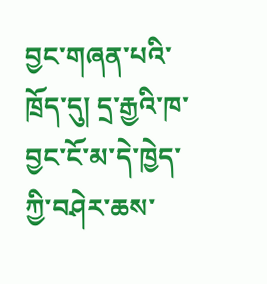བྱང་གཞན་པའི་ཁྲོད་དུ། དྲ་རྒྱའི་ཁ་བྱང་ངོ་མ་དེ་ཁྱེད་ཀྱི་བཤེར་ཆས་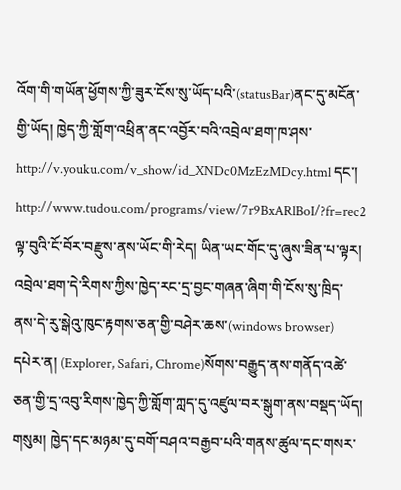འོག་གི་གཡོན་ཕྱོགས་ཀྱི་ཟུར་ངོས་སུ་ཡོད་པའི་(statusBar)ནང་དུ་མངོན་གྱི་ཡོད། ཁྱེད་ཀྱི་གློག་འཕྲིན་ནང་འབྱོར་བའི་འབྲེལ་ཐག་ཁ་ཤས་
http://v.youku.com/v_show/id_XNDc0MzEzMDcy.html དང་། http://www.tudou.com/programs/view/7r9BxARlBoI/?fr=rec2 ལྟ་བུའི་ངོ་བོར་བརྫུས་ནས་ཡོང་གི་རེད། ཡིན་ཡང་གོང་དུ་ཞུས་ཟིན་པ་ལྟར། འབྲེལ་ཐག་དེ་རིགས་ཀྱིས་ཁྱེད་རང་དྲ་བྱང་གཞན་ཞིག་གི་ངོས་སུ་ཁྲིད་ནས་དེ་རུ་སྒེའུ་ཁུང་རྟགས་ཅན་གྱི་བཤེར་ཆས་(windows browser) དཔེར་ན། (Explorer, Safari, Chrome)སོགས་བརྒྱུད་ནས་གནོད་འཚེ་ཅན་གྱི་དྲ་འབུ་རིགས་ཁྱེད་ཀྱི་གློག་ཀླད་དུ་འཛུལ་བར་སྒུག་ནས་བསྡད་ཡོད།
གསུམ། ཁྱེད་དང་མཉམ་དུ་བགོ་བཤའ་བརྒྱབ་པའི་གནས་ཚུལ་དང་གསར་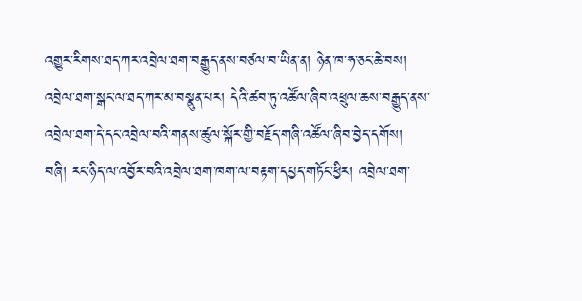འགྱུར་རིགས་ཐད་ཀར་འབྲེལ་ཐག་བརྒྱུད་ནས་བཙལ་བ་ཡིན་ན། ཉེན་ཁ་ཧ་ཅང་ཆེ་བས། འབྲེལ་ཐག་སྒང་ལ་ཐད་ཀར་མ་བསྣུན་པར། དེའི་ཚབ་ཏུ་འཚོལ་ཞིབ་འཕྲུལ་ཆས་བརྒྱུད་ནས་འབྲེལ་ཐག་དེ་དང་འབྲེལ་བའི་གནས་ཚུལ་སྐོར་གྱི་བརྗོད་གཞི་འཚོལ་ཞིབ་བྱེད་དགོས།
བཞི། རང་ཉིད་ལ་འབྱོར་བའི་འབྲེལ་ཐག་ཁག་ལ་བརྟག་དཔྱད་གཏོང་ཕྱིར། འབྲེལ་ཐག་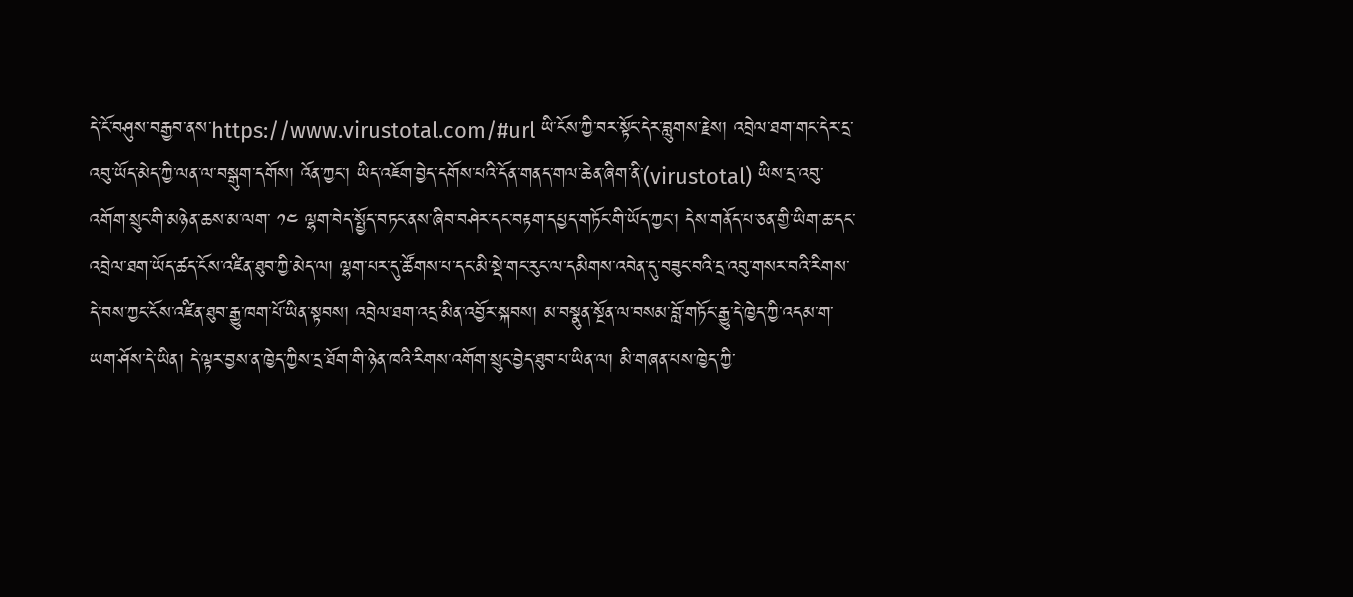དེ་ངོ་བཤུས་བརྒྱབ་ནས་https://www.virustotal.com/#url ཡི་ངོས་ཀྱི་བར་སྟོང་དེར་བླུགས་རྗེས། འབྲེལ་ཐག་གང་དེར་དྲ་འབུ་ཡོད་མེད་ཀྱི་ལན་ལ་བསྒུག་དགོས། འོན་ཀྱང་། ཡིད་འཇོག་བྱེད་དགོས་པའི་དོན་གནད་གལ་ཆེན་ཞིག་ནི་(virustotal) ཡིས་དྲ་འབུ་འགོག་སྲུང་གི་མཉེན་ཆས་མ་ལག་ ༡༤ ལྷག་བེད་སྤྱོད་བཏང་ནས་ཞིབ་བཤེར་དང་བརྟག་དཔྱད་གཏོང་གི་ཡོད་ཀྱང་། དེས་གནོད་པ་ཅན་གྱི་ཡིག་ཆ་དང་འབྲེལ་ཐག་ཡོད་ཚད་ངོས་འཛིན་ཐུབ་ཀྱི་མེད་ལ། ལྷག་པར་དུ་ཚོགས་པ་དང་མི་སྡེ་གང་རུང་ལ་དམིགས་འབེན་དུ་བཟུང་བའི་དྲ་འབུ་གསར་བའི་རིགས་དེ་བས་ཀྱང་ངོས་འཛིན་ཐུབ་རྒྱུ་ཁག་པོ་ཡིན་སྟབས། འབྲེལ་ཐག་འདྲ་མིན་འབྱོར་སྐབས། མ་བསྣུན་སྔོན་ལ་བསམ་བློ་གཏོང་རྒྱུ་དེ་ཁྱེད་ཀྱི་འདམ་ག་ཡག་ཤོས་དེ་ཡིན། དེ་ལྟར་བྱས་ན་ཁྱེད་ཀྱིས་དྲ་ཐོག་གི་ཉེན་ཁའི་རིགས་འགོག་སྲུང་བྱེད་ཐུབ་པ་ཡིན་ལ། མི་གཞན་པས་ཁྱེད་ཀྱི་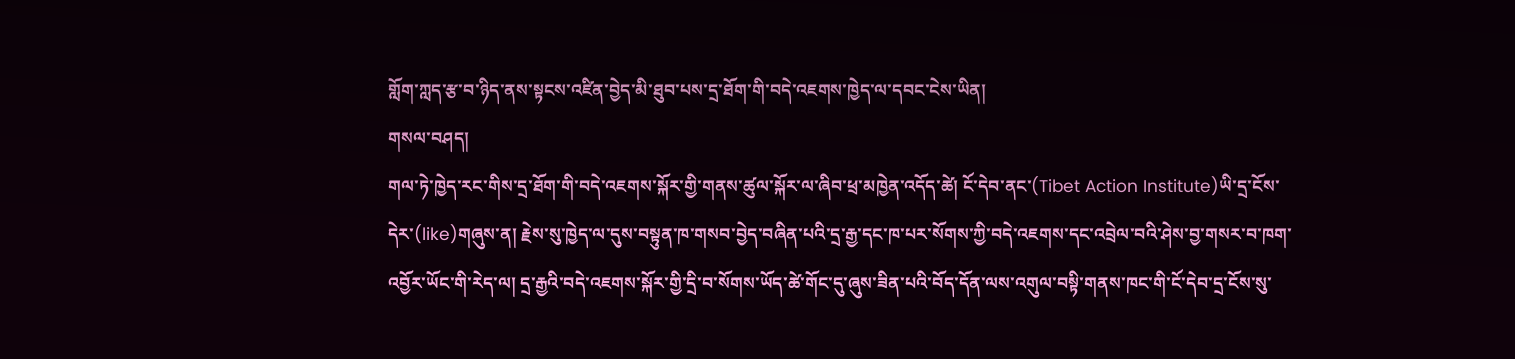གློག་ཀླད་རྩ་བ་ཉིད་ནས་སྟངས་འཛིན་བྱེད་མི་ཐུབ་པས་དྲ་ཐོག་གི་བདེ་འཇགས་ཁྱེད་ལ་དབང་ངེས་ཡིན།
གསལ་བཤད།
གལ་ཏེ་ཁྱེད་རང་གིས་དྲ་ཐོག་གི་བདེ་འཇགས་སྐོར་གྱི་གནས་ཚུལ་སྐོར་ལ་ཞིབ་ཕྲ་མཁྱེན་འདོད་ཚེ། ངོ་དེབ་ནང་(Tibet Action Institute)ཡི་དྲ་ངོས་དེར་(like)གཞུས་ན། རྗེས་སུ་ཁྱེད་ལ་དུས་བསྟུན་ཁ་གསབ་བྱེད་བཞིན་པའི་དྲ་རྒྱ་དང་ཁ་པར་སོགས་ཀྱི་བདེ་འཇགས་དང་འབྲེལ་བའི་ཤེས་བྱ་གསར་བ་ཁག་འབྱོར་ཡོང་གི་རེད་ལ། དྲ་རྒྱའི་བདེ་འཇགས་སྐོར་གྱི་དྲི་བ་སོགས་ཡོད་ཚེ་གོང་དུ་ཞུས་ཟིན་པའི་བོད་དོན་ལས་འགུལ་བསྟི་གནས་ཁང་གི་ངོ་དེབ་དྲ་ངོས་སུ་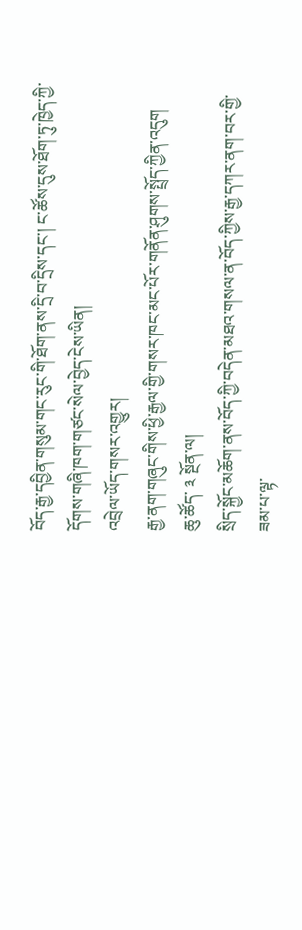བོད་རྒྱ་དབྱིན་གསུམ་གང་རུང་གི་ཐོག་ནས་དྲི་བ་དྲིས་དང་། ང་ཚོས་དུས་ཐོག་ཏུ་ཁྱེད་ཀྱི་དོགས་གཞི་ཁག་གཙང་སེལ་བྱེད་ངེས་ཡིན།
འབྲེལ་ཡོད་གསར་འགྱུར།
རྒྱ་ནག་གཞུང་གིས་ཕྱི་རྒྱལ་གྱི་གསར་ཁང་མང་པོར་གནོན་ཤུགས་སྤྲོད་ཀྱིན་འདུག
ཆུ་ཚོད་ ༣ སྔོན་ལ།
སྲིད་སྐྱོང་མཆོག་ནས་བོད་ཀྱི་བདེན་མཐའ་གསལ་ན་བོད་ཀྱིས་རྒྱ་དཀར་ནག་བར་གྱི་ཟམ་པ་ལྟ་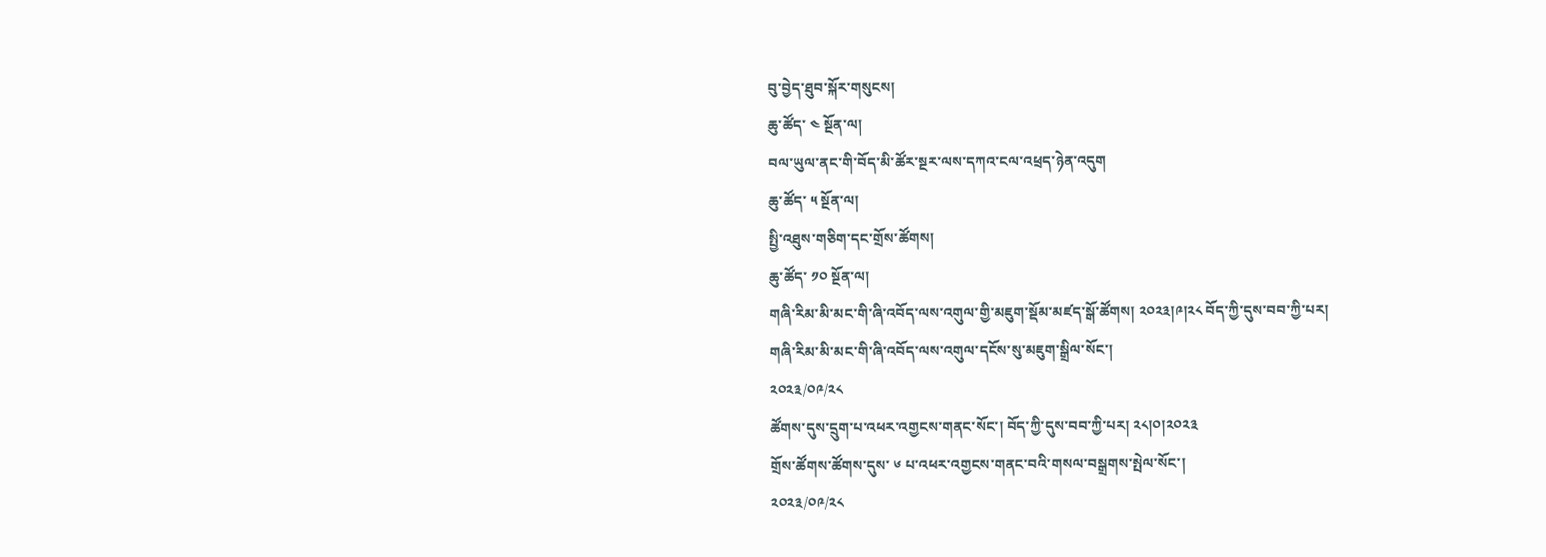བུ་བྱེད་ཐུབ་སྐོར་གསུངས།
ཆུ་ཚོད་ ༤ སྔོན་ལ།
བལ་ཡུལ་ནང་གི་བོད་མི་ཚོར་སྔར་ལས་དཀའ་ངལ་འཕྲད་ཉེན་འདུག
ཆུ་ཚོད་ ༥ སྔོན་ལ།
སྤྱི་འཐུས་གཅིག་དང་གྲོས་ཚོགས།
ཆུ་ཚོད་ ༡༠ སྔོན་ལ།
གཞི་རིམ་མི་མང་གི་ཞི་འབོད་ལས་འགུལ་གྱི་མཇུག་སྡོམ་མཛད་སྒོ་ཚོགས། ༢༠༢༣།༩།༢༨ བོད་ཀྱི་དུས་བབ་ཀྱི་པར།
གཞི་རིམ་མི་མང་གི་ཞི་འབོད་ལས་འགུལ་དངོས་སུ་མཇུག་སྒྲིལ་སོང་།
༢༠༢༣/༠༩/༢༨
ཚོགས་དུས་དྲུག་པ་འཕར་འགྱངས་གནང་སོང་། བོད་ཀྱི་དུས་བབ་ཀྱི་པར། ༢༨།༠།༢༠༢༣
གྲོས་ཚོགས་ཚོགས་དུས་ ༦ པ་འཕར་འགྱངས་གནང་བའི་གསལ་བསྒྲགས་སྤེལ་སོང་།
༢༠༢༣/༠༩/༢༨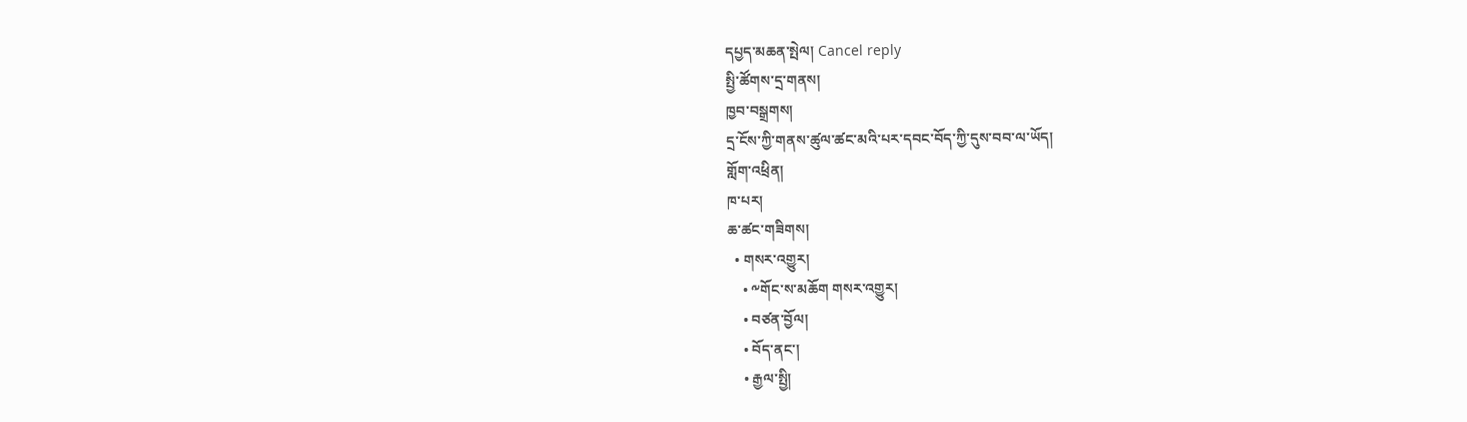དཔྱད་མཆན་སྤེལ། Cancel reply
སྤྱི་ཚོགས་དྲ་གནས།
ཁྱབ་བསྒྲགས།
དྲ་ངོས་ཀྱི་གནས་ཚུལ་ཚང་མའི་པར་དབང་བོད་ཀྱི་དུས་བབ་ལ་ཡོད།
གློག་འཕྲིན།
ཁ་པར།
ཆ་ཚང་གཟིགས།
  • གསར་འགྱུར།
    • ༸གོང་ས་མཆོག གསར་འགྱུར།
    • བཙན་བྱོལ།
    • བོད་ནང་།
    • རྒྱལ་སྤྱི།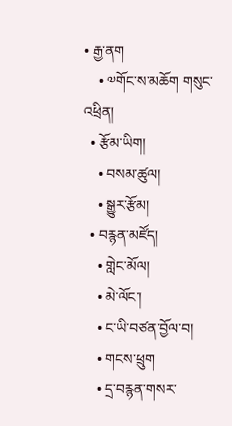• རྒྱ་ནག
    • ༧གོང་ས་མཆོག གསུང་འཕྲིན།
  • རྩོམ་ཡིག།
    • བསམ་ཚུལ།
    • སྒྱུར་རྩོམ།
  • བརྙན་མཛོད།
    • གླེང་མོལ།
    • མེ་ལོང་།
    • ང་ཡི་བཙན་བྱོལ་བ།
    • གངས་ཕྲུག
    • དྲ་བརྙན་གསར་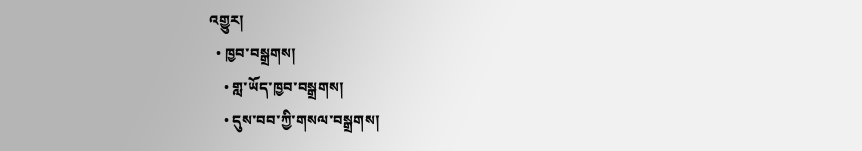འགྱུར།
  • ཁྱབ་བསྒྲགས།
    • གླ་ཡོད་ཁྱབ་བསྒྲགས།
    • དུས་བབ་ཀྱི་གསལ་བསྒྲགས།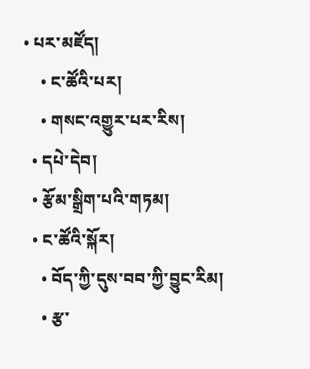• པར་མཛོད།
    • ང་ཚོའི་པར།
    • གསང་འགྱུར་པར་རིས།
  • དཔེ་དེབ།
  • རྩོམ་སྒྲིག་པའི་གཏམ།
  • ང་ཚོའི་སྐོར།
    • བོད་ཀྱི་དུས་བབ་ཀྱི་བྱུང་རིམ།
    • རྩ་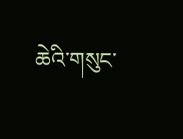ཆེའི་གསུང་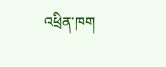འཕྲིན་ཁག